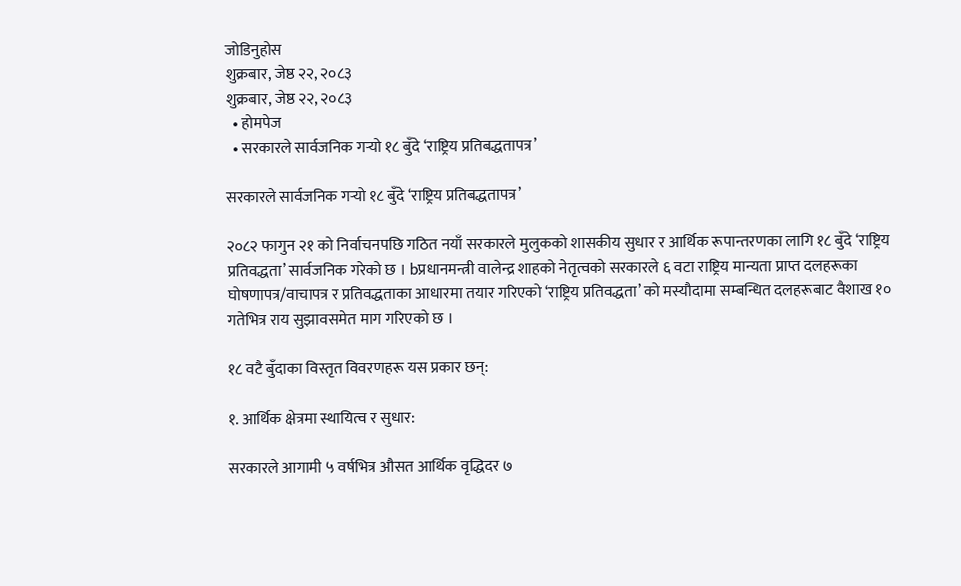जोडिनुहोस
शुक्रबार, जेष्ठ २२, २०८३
शुक्रबार, जेष्ठ २२, २०८३
  • होमपेज
  • सरकारले सार्वजनिक गर्‍यो १८ बुँदे ‘राष्ट्रिय प्रतिबद्धतापत्र’

सरकारले सार्वजनिक गर्‍यो १८ बुँदे ‘राष्ट्रिय प्रतिबद्धतापत्र’

२०८२ फागुन २१ को निर्वाचनपछि गठित नयाँ सरकारले मुलुकको शासकीय सुधार र आर्थिक रूपान्तरणका लागि १८ बुँदे ‘राष्ट्रिय प्रतिवद्धता’ सार्वजनिक गरेको छ । bप्रधानमन्त्री वालेन्द्र शाहको नेतृत्वको सरकारले ६ वटा राष्ट्रिय मान्यता प्राप्त दलहरूका घोषणापत्र/वाचापत्र र प्रतिवद्धताका आधारमा तयार गरिएको ‘राष्ट्रिय प्रतिवद्धता’ को मस्यौदामा सम्बन्धित दलहरूबाट वैशाख १० गतेभित्र राय सुझावसमेत माग गरिएको छ ।

१८ वटै बुँदाका विस्तृत विवरणहरू यस प्रकार छन्:

१. आर्थिक क्षेत्रमा स्थायित्व र सुधार:

सरकारले आगामी ५ वर्षभित्र औसत आर्थिक वृद्धिदर ७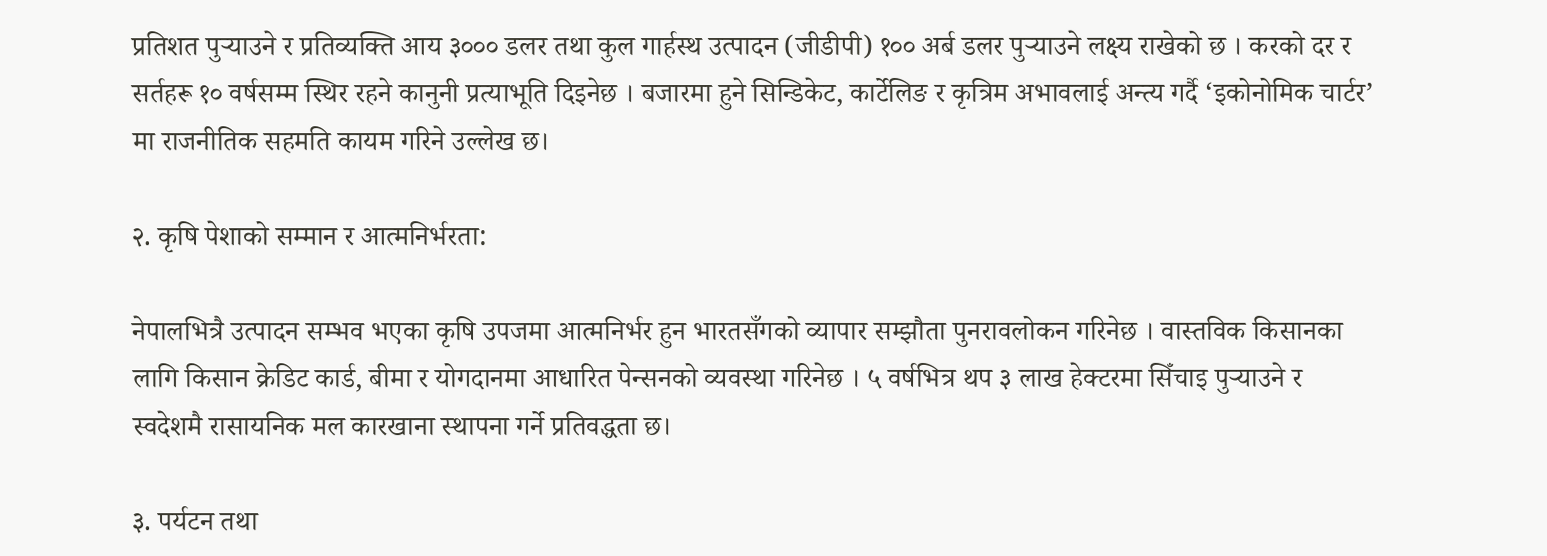प्रतिशत पुर्‍याउने र प्रतिव्यक्ति आय ३००० डलर तथा कुल गार्हस्थ उत्पादन (जीडीपी) १०० अर्ब डलर पुर्‍याउने लक्ष्य राखेको छ । करको दर र सर्तहरू १० वर्षसम्म स्थिर रहने कानुनी प्रत्याभूति दिइनेछ । बजारमा हुने सिन्डिकेट, कार्टेलिङ र कृत्रिम अभावलाई अन्त्य गर्दै ‘इकोनोमिक चार्टर’ मा राजनीतिक सहमति कायम गरिने उल्लेख छ।

२. कृषि पेशाको सम्मान र आत्मनिर्भरता:

नेपालभित्रै उत्पादन सम्भव भएका कृषि उपजमा आत्मनिर्भर हुन भारतसँगको व्यापार सम्झौता पुनरावलोकन गरिनेछ । वास्तविक किसानका लागि किसान क्रेडिट कार्ड, बीमा र योगदानमा आधारित पेन्सनको व्यवस्था गरिनेछ । ५ वर्षभित्र थप ३ लाख हेक्टरमा सिँचाइ पुर्‍याउने र स्वदेशमै रासायनिक मल कारखाना स्थापना गर्ने प्रतिवद्धता छ।

३. पर्यटन तथा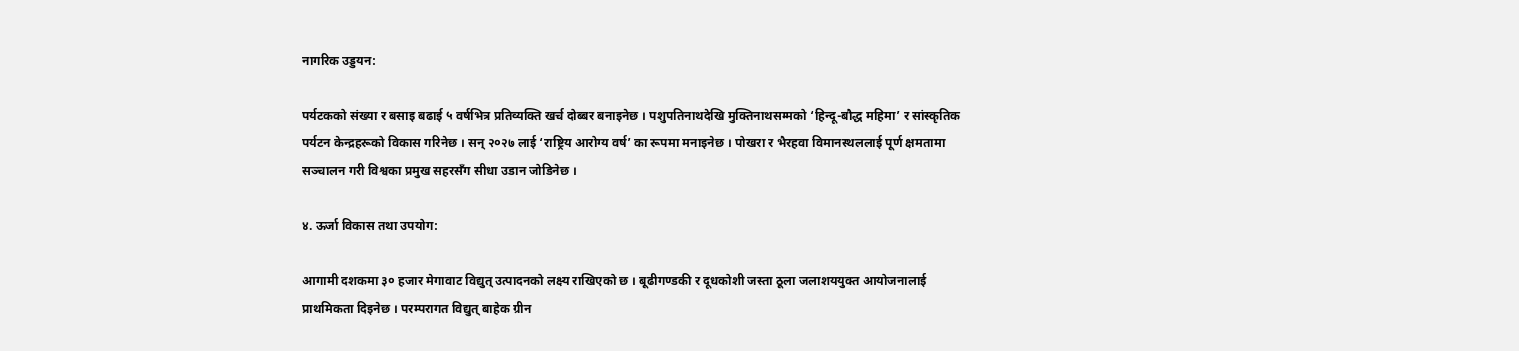नागरिक उड्डयन:

पर्यटकको संख्या र बसाइ बढाई ५ वर्षभित्र प्रतिव्यक्ति खर्च दोब्बर बनाइनेछ । पशुपतिनाथदेखि मुक्तिनाथसम्मको ‘हिन्दू-बौद्ध महिमा’ र सांस्कृतिक पर्यटन केन्द्रहरूको विकास गरिनेछ । सन् २०२७ लाई ‘राष्ट्रिय आरोग्य वर्ष’ का रूपमा मनाइनेछ । पोखरा र भैरहवा विमानस्थललाई पूर्ण क्षमतामा सञ्चालन गरी विश्वका प्रमुख सहरसँग सीधा उडान जोडिनेछ ।

४. ऊर्जा विकास तथा उपयोग:

आगामी दशकमा ३० हजार मेगावाट विद्युत् उत्पादनको लक्ष्य राखिएको छ । बूढीगण्डकी र दूधकोशी जस्ता ठूला जलाशययुक्त आयोजनालाई प्राथमिकता दिइनेछ । परम्परागत विद्युत् बाहेक ग्रीन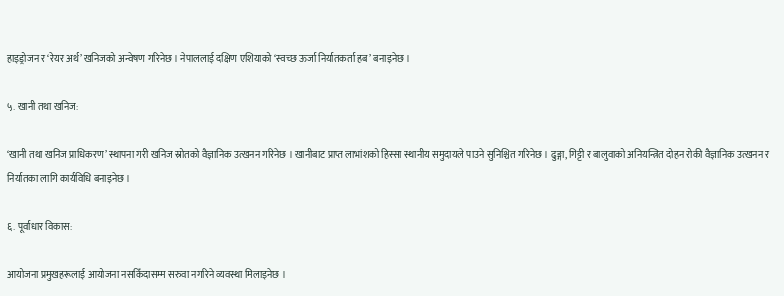हाइड्रोजन र ‘रेयर अर्थ’ खनिजको अन्वेषण गरिनेछ । नेपाललाई दक्षिण एशियाको ‘स्वच्छ ऊर्जा निर्यातकर्ता हब’ बनाइनेछ ।

५. खानी तथा खनिज:

‘खानी तथा खनिज प्राधिकरण’ स्थापना गरी खनिज स्रोतको वैज्ञानिक उत्खनन गरिनेछ । खानीबाट प्राप्त लाभांशको हिस्सा स्थानीय समुदायले पाउने सुनिश्चित गरिनेछ । ढुङ्गा, गिट्टी र बालुवाको अनियन्त्रित दोहन रोकी वैज्ञानिक उत्खनन र निर्यातका लागि कार्यविधि बनाइनेछ ।

६. पूर्वाधार विकास:

आयोजना प्रमुखहरूलाई आयोजना नसकिँदासम्म सरुवा नगरिने व्यवस्था मिलाइनेछ ।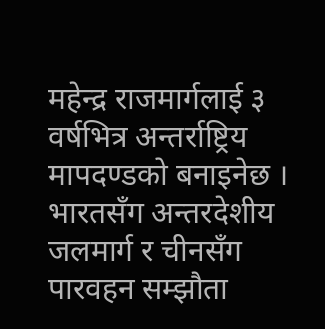महेन्द्र राजमार्गलाई ३ वर्षभित्र अन्तर्राष्ट्रिय मापदण्डको बनाइनेछ । भारतसँग अन्तरदेशीय जलमार्ग र चीनसँग पारवहन सम्झौता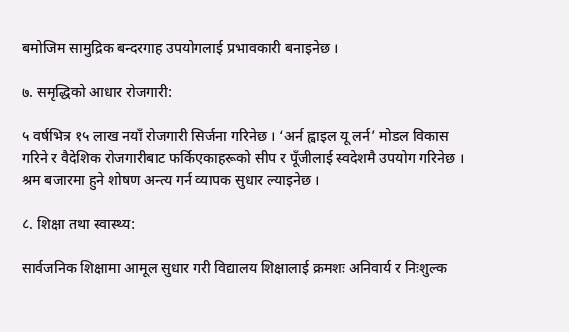बमोजिम सामुद्रिक बन्दरगाह उपयोगलाई प्रभावकारी बनाइनेछ ।

७. समृद्धिको आधार रोजगारी:

५ वर्षभित्र १५ लाख नयाँ रोजगारी सिर्जना गरिनेछ । ‘अर्न ह्वाइल यू लर्न’ मोडल विकास गरिने र वैदेशिक रोजगारीबाट फर्किएकाहरूको सीप र पूँजीलाई स्वदेशमै उपयोग गरिनेछ । श्रम बजारमा हुने शोषण अन्त्य गर्न व्यापक सुधार ल्याइनेछ ।

८. शिक्षा तथा स्वास्थ्य:

सार्वजनिक शिक्षामा आमूल सुधार गरी विद्यालय शिक्षालाई क्रमशः अनिवार्य र निःशुल्क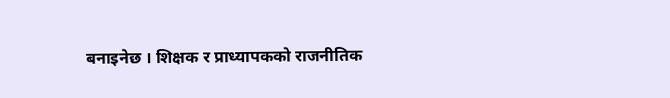बनाइनेछ । शिक्षक र प्राध्यापकको राजनीतिक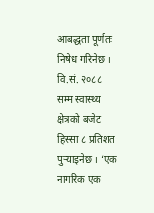आबद्धता पूर्णतः निषेध गरिनेछ । वि.सं. २०८८ सम्म स्वास्थ्य क्षेत्रको बजेट हिस्सा ८ प्रतिशत पुर्‍याइनेछ । ‘एक नागरिक एक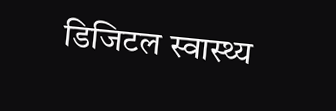डिजिटल स्वास्थ्य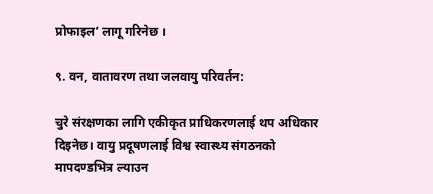प्रोफाइल’ लागू गरिनेछ ।

९. वन, वातावरण तथा जलवायु परिवर्तन:

चुरे संरक्षणका लागि एकीकृत प्राधिकरणलाई थप अधिकार दिइनेछ। वायु प्रदूषणलाई विश्व स्वास्थ्य संगठनको मापदण्डभित्र ल्याउन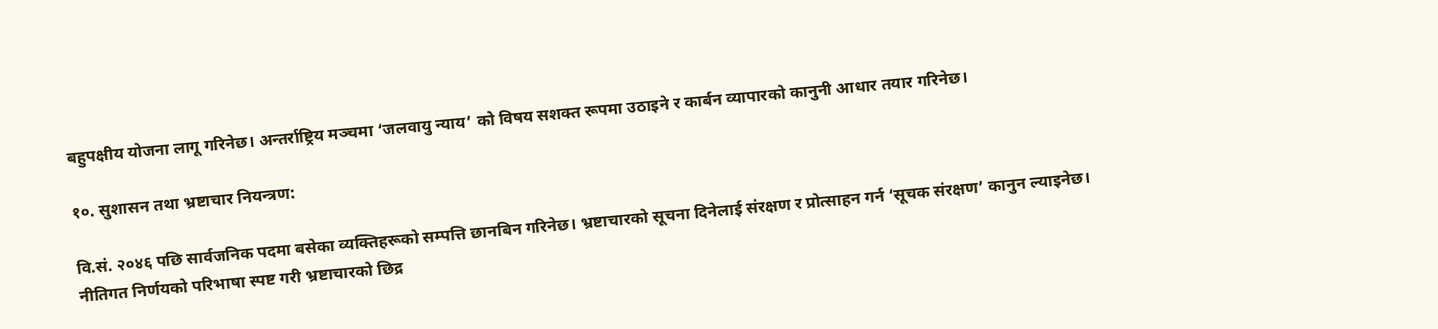बहुपक्षीय योजना लागू गरिनेछ। अन्तर्राष्ट्रिय मञ्चमा ‘जलवायु न्याय’ को विषय सशक्त रूपमा उठाइने र कार्बन व्यापारको कानुनी आधार तयार गरिनेछ।

१०. सुशासन तथा भ्रष्टाचार नियन्त्रण:

वि.सं. २०४६ पछि सार्वजनिक पदमा बसेका व्यक्तिहरूको सम्पत्ति छानबिन गरिनेछ। भ्रष्टाचारको सूचना दिनेलाई संरक्षण र प्रोत्साहन गर्न ‘सूचक संरक्षण’ कानुन ल्याइनेछ। नीतिगत निर्णयको परिभाषा स्पष्ट गरी भ्रष्टाचारको छिद्र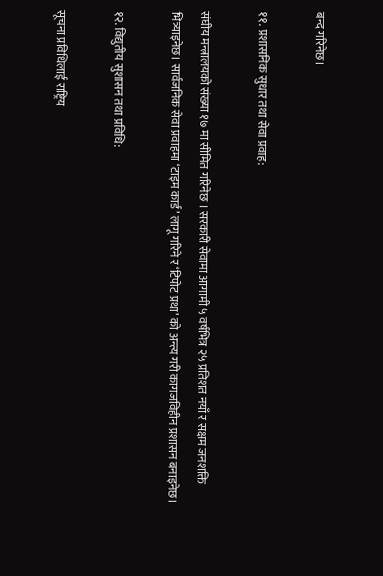बन्द गरिनेछ।

११. प्रशासनिक सुधार तथा सेवा प्रवाह:

संघीय मन्त्रालयको संख्या १७ मा सीमित गरिनेछ । सरकारी सेवामा आगामी ५ वर्षभित्र २५ प्रतिशत नयाँ र सक्षम जनशक्ति भित्र्याइनेछ। सार्वजनिक सेवा प्रवाहमा ‘टाइम कार्ड’ लागू गरिने र ‘टिपोट प्रथा’ को अन्त्य गरी कागजविहीन प्रशासन बनाइनेछ।

१२. विद्युतीय सुशासन तथा प्रविधि:

सूचना प्रविधिलाई राष्ट्रिय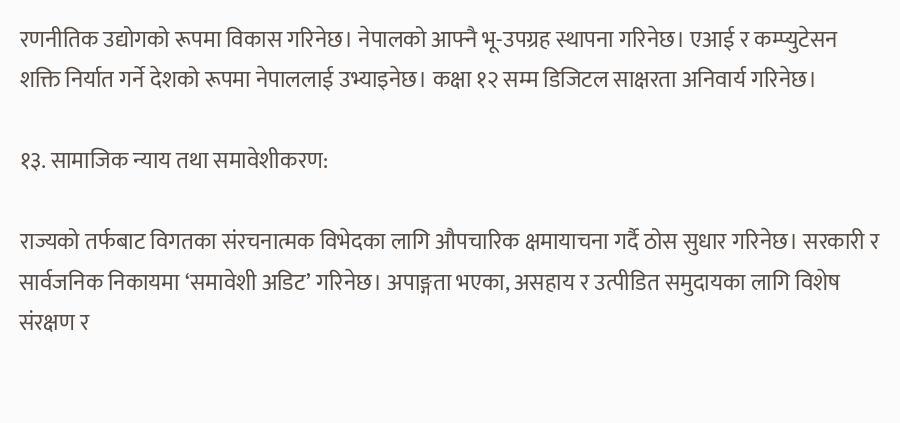रणनीतिक उद्योगको रूपमा विकास गरिनेछ। नेपालको आफ्नै भू-उपग्रह स्थापना गरिनेछ। एआई र कम्प्युटेसन शक्ति निर्यात गर्ने देशको रूपमा नेपाललाई उभ्याइनेछ। कक्षा १२ सम्म डिजिटल साक्षरता अनिवार्य गरिनेछ।

१३. सामाजिक न्याय तथा समावेशीकरण:

राज्यको तर्फबाट विगतका संरचनात्मक विभेदका लागि औपचारिक क्षमायाचना गर्दै ठोस सुधार गरिनेछ। सरकारी र सार्वजनिक निकायमा ‘समावेशी अडिट’ गरिनेछ। अपाङ्गता भएका, असहाय र उत्पीडित समुदायका लागि विशेष संरक्षण र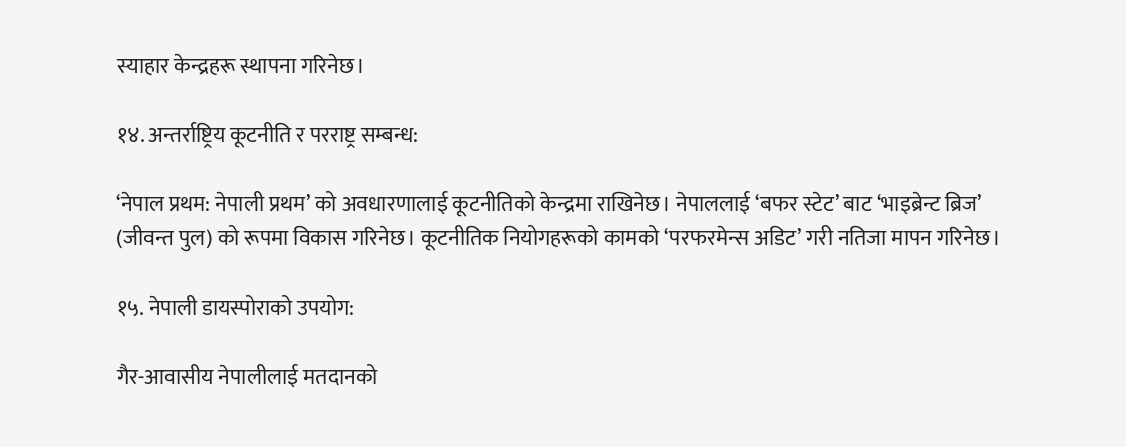स्याहार केन्द्रहरू स्थापना गरिनेछ।

१४. अन्तर्राष्ट्रिय कूटनीति र परराष्ट्र सम्बन्ध:

‘नेपाल प्रथम: नेपाली प्रथम’ को अवधारणालाई कूटनीतिको केन्द्रमा राखिनेछ। नेपाललाई ‘बफर स्टेट’ बाट ‘भाइब्रेन्ट ब्रिज’ (जीवन्त पुल) को रूपमा विकास गरिनेछ। कूटनीतिक नियोगहरूको कामको ‘परफरमेन्स अडिट’ गरी नतिजा मापन गरिनेछ।

१५. नेपाली डायस्पोराको उपयोग:

गैर-आवासीय नेपालीलाई मतदानको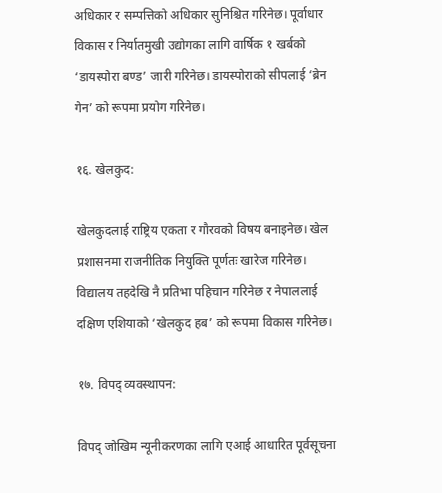अधिकार र सम्पत्तिको अधिकार सुनिश्चित गरिनेछ। पूर्वाधार विकास र निर्यातमुखी उद्योगका लागि वार्षिक १ खर्बको ‘डायस्पोरा बण्ड’ जारी गरिनेछ। डायस्पोराको सीपलाई ‘ब्रेन गेन’ को रूपमा प्रयोग गरिनेछ।

१६. खेलकुद:

खेलकुदलाई राष्ट्रिय एकता र गौरवको विषय बनाइनेछ। खेल प्रशासनमा राजनीतिक नियुक्ति पूर्णतः खारेज गरिनेछ। विद्यालय तहदेखि नै प्रतिभा पहिचान गरिनेछ र नेपाललाई दक्षिण एशियाको ‘खेलकुद हब’ को रूपमा विकास गरिनेछ।

१७. विपद् व्यवस्थापन:

विपद् जोखिम न्यूनीकरणका लागि एआई आधारित पूर्वसूचना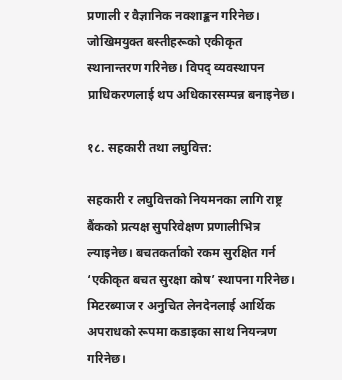प्रणाली र वैज्ञानिक नक्शाङ्कन गरिनेछ। जोखिमयुक्त बस्तीहरूको एकीकृत स्थानान्तरण गरिनेछ। विपद् व्यवस्थापन प्राधिकरणलाई थप अधिकारसम्पन्न बनाइनेछ।

१८. सहकारी तथा लघुवित्त:

सहकारी र लघुवित्तको नियमनका लागि राष्ट्र बैंकको प्रत्यक्ष सुपरिवेक्षण प्रणालीभित्र ल्याइनेछ। बचतकर्ताको रकम सुरक्षित गर्न ‘एकीकृत बचत सुरक्षा कोष’ स्थापना गरिनेछ। मिटरब्याज र अनुचित लेनदेनलाई आर्थिक अपराधको रूपमा कडाइका साथ नियन्त्रण गरिनेछ।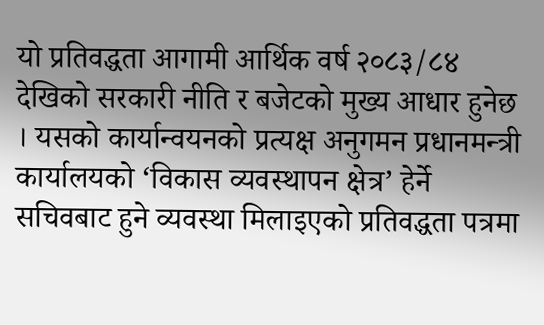यो प्रतिवद्धता आगामी आर्थिक वर्ष २०८३/८४ देखिको सरकारी नीति र बजेटको मुख्य आधार हुनेछ । यसको कार्यान्वयनको प्रत्यक्ष अनुगमन प्रधानमन्त्री कार्यालयको ‘विकास व्यवस्थापन क्षेत्र’ हेर्ने सचिवबाट हुने व्यवस्था मिलाइएको प्रतिवद्धता पत्रमा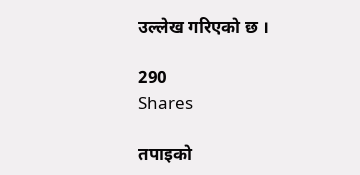उल्लेख गरिएको छ ।

290
Shares

तपाइको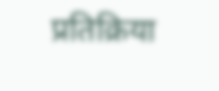प्रतिक्रिया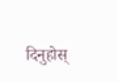दिनुहोस्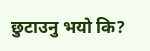छुटाउनु भयो कि?